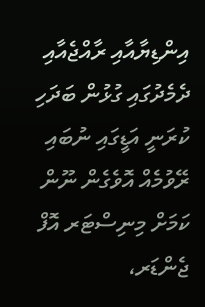އިންޑިޔާއާއި ރާއްޖެއާއި ދެމެދުގައި ގުޅުން ބަދަހި ކުރަނީ އަޑީގައި ނުބައި ރޭވުމެއް އޮވެގެން ނޫން ކަމަށް މިނިސްޓަރ އޮފް ޖެންޑަރ،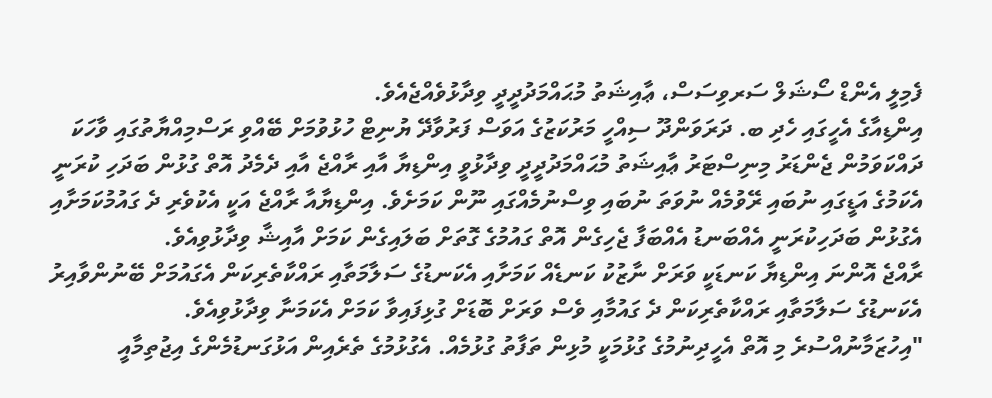ފެމިލީ އެންޑް ސޯޝަލް ސަރވިސަސް، ޢާއިޝަތު މުޙައްމަދުދީދީ ވިދާޅުވެއްޖެއެވެ.
އިންޑިއާގެ އެހީގައި ހެދި ބ. ދަރަވަންދޫ ސިއްހީ މަރުކަޒުގެ އަވަސް ފަރުވާދޭ ޔުނިޓް ހުޅުވުމަށް ބޭއްވި ރަސްމިއްޔާތުގައި ވާހަކަ ދައްކަވަމުން ޖެންޑަރު މިނިސްޓަރު ޢާއިޝަތު މުޙައްމަދުދީދީ ވިދާޅުވީ އިންޑިޔާ އާއި ރާއްޖެ އާއި ދެމެދު އޮތް ގުޅުން ބަދަހި ކުރަނީ އެކަމުގެ އަޑީގައި ނުބައި ރޭވުމެއް ނުވަތަ ނުބައި ވިސްނުމެއްގައި ނޫން ކަމަށެވެ. އިންޑިޔާއާ ރާއްޖެ އަކީ އެކުވެރި ދެ ގައުމުކަމަށާއި އެގުޅުން ބަދަހިކުރަނީ އެއްބަނޑު އެއްބަފާ ޖެހިގެން އޮތް ގައުމުގެ ގޮތަށް ބަލައިގެން ކަމަށް އާއިޝާ ވިދާޅުވިއެވެ.
ރާއްޖެ އޮންނަ އިންޑިޔާ ކަނޑަކީ ވަރަށް ނާޒުކު ކަނޑެއް ކަމަށާއި އެކަނޑުގެ ސަލާމަތާއި ރައްކާތެރިކަން އެގައުމަށް ބޭނުންވާއިރު އެކަނޑުގެ ސަލާމަތާއި ރައްކާތެރިކަން ދެ ގައުމާއި ވެސް ވަރަށް ބޮޑަށް ގުޅިފައިވާ ކަމަށް އެކަމަނާ ވިދާޅުވިއެވެ.
"އިހުޒަމާނުއްސުރެ މި އޮތް އެހީދިނުމުގެ ގުޅުމަކީ މުޅިން ތަފާތު ގުޅުމެއް. އެގުޅުމުގެ ތެރެއިން އަޅުގަނޑުމެންގެ އިޖުތިމާއީ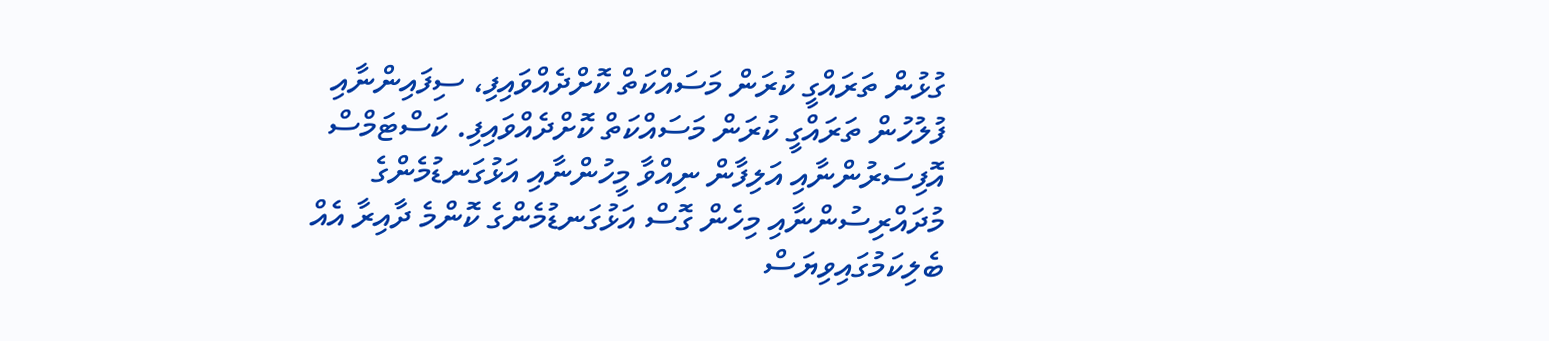ގުޅުން ތަރައްގީ ކުރަން މަސައްކަތް ކޮށްދެއްވައިފި، ސިފައިންނާއި ފުލުހުން ތަރައްގީ ކުރަން މަސައްކަތް ކޮށްދެއްވައިފި. ކަސްޓަމްސް އޮފިސަރުންނާއި އަލިފާން ނިއްވާ މީހުންނާއި އަޅުގަނޑުމެންގެ މުދައްރިސުންނާއި މިހެން ގޮސް އަޅުގަނޑުމެންގެ ކޮންމެ ދާއިރާ އެއް ބެލިކަމުގައިވިޔަސް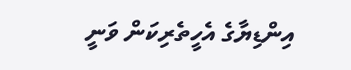އިންޑިޔާގެ އެހީތެރިކަން ވަނީ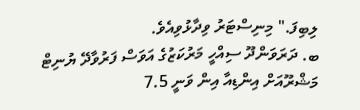ލިބިފަ." މިނިސްޓަރު ވިދާޅުވިއެވެ.
ބ. ދަރަވަންދޫ ސިއްހީ މަރުކަޒުގެ އަވަސް ފަރުވާދޭ ޔުނިޓް މަޝްރޫއަށް އިންޑިއާ އިން ވަނީ 7.5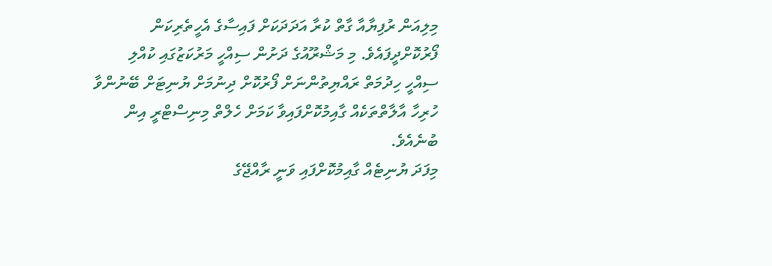މިލިއަން ރުފިޔާއާ ގާތް ކުރާ އަދަދަކަށް ފައިސާގެ އެހީތެރިކަން ފޯރުކޮށްދީފައެވެ. މި މަޝްރޫއުގެ ދަށުން ސިއްހީ މަރުކަޒުގައި ކުއްލި ސިއްހީ ހިދުމަތް ރައްޔިތުންނަށް ފޯރުކޮށް ދިނުމަށް ޔުނިޓަށް ބޭނުންވާ ހުރިހާ އާލާތްތަކެއް ގާއިމުކޮށްފައިވާ ކަމަށް ހެލްތް މިނިސްޓްރީ އިން ބުނެއެވެ.
މިފަދަ ޔުނިޓެއް ގާއިމުކޮށްފައި ވަނީ ރާއްޖޭގެ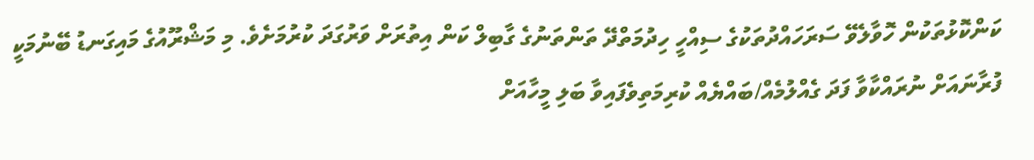ކަންކޮޅުތަކުން ހޮވާލެވޭ ސަރަހައްދުތަކުގެ ސިއްހީ ހިދުމަތްދޭ ތަންތަނުގެ ގާބިލް ކަން އިތުރަށް ވަރުގަދަ ކުރުމަށެވެ. މި މަޝްރޫއުގެ މައިގަނޑު ބޭނުމަކީ ފުރާނައަށް ނުރައްކާވާ ފަދަ ގެއްލުމެއް/ބައްޔެއް ކުރިމަތިވެފައިވާ ބަލި މީހާއަށް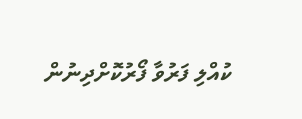ކުއްލި ފަރުވާ ފޯރުކޮށްދިނުން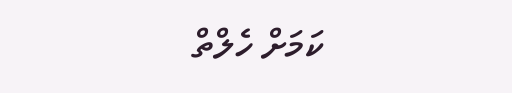ކަމަށް ހެލްތް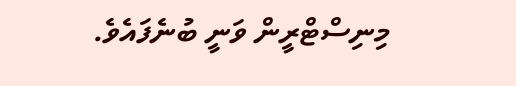މިނިސްޓްރީން ވަނީ ބުނެފައެވެ.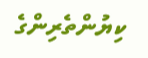ކިޔުންތެރިންގެ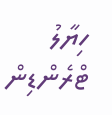ހިޔާލު
ޓްރެންޑިން